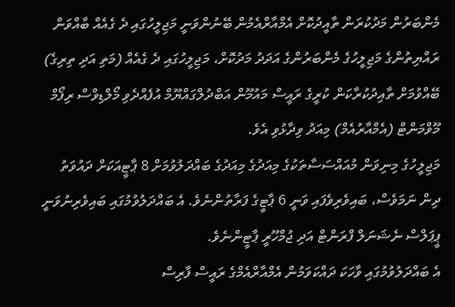މެންބަރުން މަދުކުރަން ތާއީދުކޮށް އެމްއާރްއެމުން ބޭނުންވަނީ މަޖިލީހުގައި ދެ ގެއެއް ބާއްވަން
ރައްޔިތުންގެ މަޖިލީހުގެ މެންބަރުންގެ އަދަދު މަދުކޮށް، މަޖިލީހުގައި ދެ ގެއެއް (މަތި އަދި ތިރިގެ) ބޭއްވުމަށް ތާއިދުކުރާކަން ކުރީގެ ރައީސް މައުމޫން އަބްދުލްގައްޔޫމް އުފެއްދެވި މޯލްޑިވްސް ރިފޯމް މޫވްމަންޓް (އެމްއާރުއެމް) މިއަދު ވިދާޅުވި އެވެ.
މަޖިލީހުގެ މިނިވަން މުއައްސަސާތަކުގެ މިއަދުގެ މިއަދުގެ ބައްދަލުވުމަށް 8 ޕާޓީއަކަށް ދައުވަތު ދިން ނަމަވެސް، ބައިވެރިވެފައި ވަނީ 6 ޕާޓީގެ ފަރާތުންނެވެ. އެ ބައްދަލުވުމުގައި ބައިވެރިނުވަނީ ޕީޕަލްސް ނެޝަނަލް ފްރަންޓް އަދި ޖުމްހޫރީ ޕާޓީންނެވެ.
އެ ބައްދަލުވުމުގައި ވާހަކަ ދައްކަވަމުން އެމްއާރްއެމްގެ ރައީސް ފާރިސް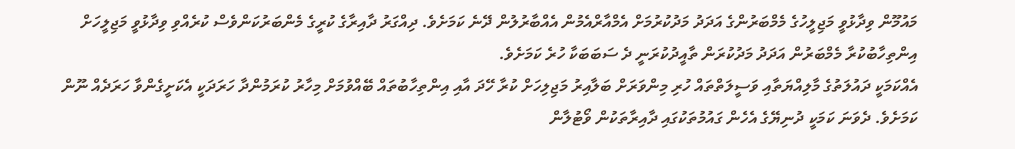މައުމޫން ވިދާޅުވީ މަޖިލީހުގެ މެމްބަރުންގެ އަދަދު މަދުކުރުމަށް އެމްއާރްއެމުން އެއްބާރުލުން ދޭނެ ކަމަށެވެ. ދިއްގަރު ދާއިރާގެ ކުރީގެ މެންބަރުކަންވެސް ކުރެއްވި ވިދާޅުވީ މަޖިލީހަށް އިންތިހާބުކުރާ މެމްބަރުން އަދަދު މަދުކުރަން ތާއީދުކުރަނީ ދެ ސަބަބަކާ ހުރެ ކަމަށެވެ.
އެއްކަމަކީ ދައުލަތުގެ މާލިއްޔަތާއި ވަސީލަތްތައް ހުރި މިންވަރަށް ބަލާއިރު މަޖިލިހަށް ކުރާ ހޭދަ އާއި އިންތިހާބުތައް ބޭއްވުމަށް މިހާރު ކުރަމުންދާ ހަރަދަކީ އެކަށީގެންވާ ހަރަދެއް ނޫން ކަމަށެވެ. ދެވަނަ ކަމަކީ ދުނިޔޭގެ އެހެން ގައުމުތަކުގައި ދާއިރާތަކުން ވޯޓުލާން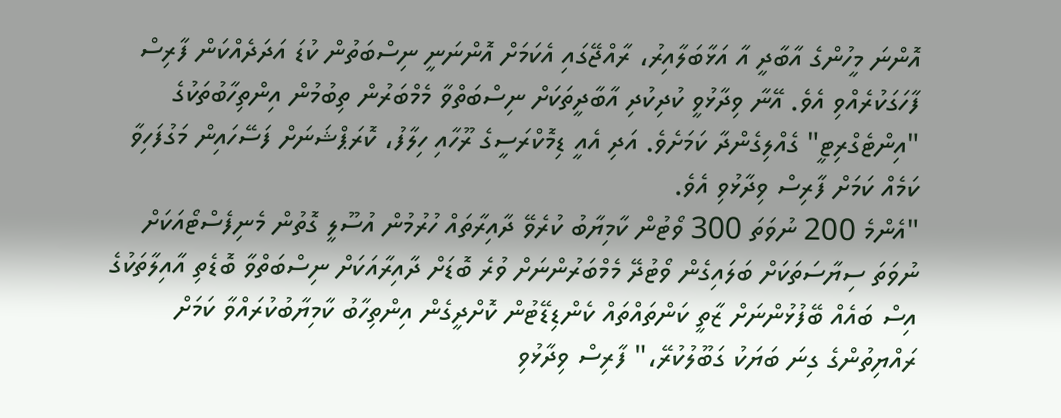އޮންނަ މީހުންގެ އާބާދީ އާ އަޅާބަލާއިރު، ރާއްޖޭގައި އެކަމަށް އޮންނަނީ ނިސްބަތުން ކުޑަ އަދަދެއްކަން ފާރިސް ފާހަގަކުރެއްވި އެވެ. އޭނާ ވިދާޅުވީ ކުދިކުދި އާބާދީތަކަށް ނިސްބަތްވާ މެމްބަރުން ތިބުމުން އިންތިހާބުތަކުގެ "އިންޓެގްރިޓީ" ގެއްލިގެންދާ ކަމަށެވެ. އަދި އެއީ ޑިމޮކްރަސީގެ ރޫހާއި ހިލާފު، ކޮރަޕްޝަނަށް ފަސޭހައިން މަގުފަހިވާ ކަމެއް ކަމަށް ފާރިސް ވިދާޅުވި އެވެ.
"އެންމެ 200 ނުވަތަ 300 ވޯޓުން ކާމިޔާބު ކުރެވޭ ދާއިރާތައް ހުރުމުން އުސޫލީ ގޮތުން މެނިފެސްޓޯއަކަށް ނުވަތަ ސިޔާސަތަކަށް ބަލައިގެން ވޯޓުދޭ މެމްބަރުންނަށް ވުރެ ބޮޑަށް ދާއިރާއަކަށް ނިސްބަތްވާ ބޮޑެތި އާއިލާތަކުގެ އިސް ބައެއް ބޭފުޅުންނަށް ޒާތީ ކަންތައްތައް ކެންޑިޑޭޓުން ކޮށްދީގެން އިންތިހާބު ކާމިޔާބުކުރައްވާ ކަމަށް ރައްޔިތުންގެ ގިނަ ބަޔަކު ގަބޫލުކުރޭ،" ފާރިސް ވިދާޅުވި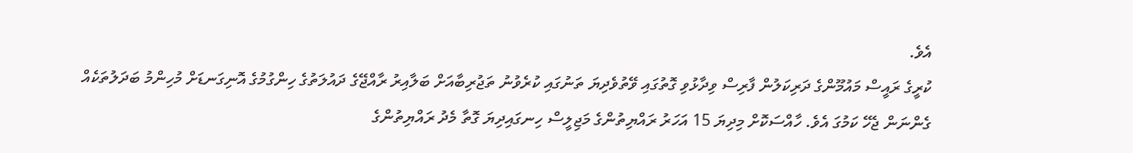އެވެ.
ކުރީގެ ރައީސް މައުމޫންގެ ދަރިކަލުން ފާރިސް ވިދާޅުވި ގޮތުގައި ވޭތުވެދިޔަ ތަނުގައި ކުރެވުނު ތަޖުރިބާއަށް ބަލާއިރު ރާއްޖޭގެ ދައުލަތުގެ ހިންގުމުގެ އޮނިގަނޑަށް މުހިންމު ބަދަލުތަކެއް ގެންނަން ޖެހޭ ކަމުގަ އެވެ. ހާއްސަކޮށް މިދިޔަ 15 އަހަރު ރައްޔިތުންގެ މަޖިލީސް ހިނގައިދިޔަ ގޮތާ މެދު ރައްޔިތުންގެ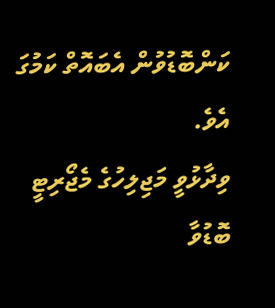ކަންބޮޑުވުން އެބައޮތް ކަމުގަ އެވެ.
ވިދާޅުވީ މަޖިލިހުގެ މެޖޯރިޓީ ބޮޑުވާ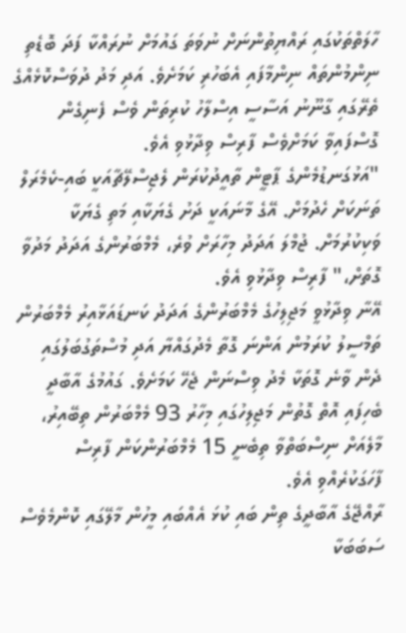ހާލަތްތަކުގައި ރައްޔިތުންނަށް ނުވަތަ ގައުމަށް ނުރައްކާ ފަދަ ބޮޑެތި ނިންމުންތައް ނިންމާފައި އެބަހުރި ކަމަށެވެ. އަދި މަދު ދުވަސްކޮޅެއްގެ ތެރޭގައި ގާނޫނު އަސާސީ އިސްލާހު ކުރިތަން ވެސް ފެނިގެން ގޮސްފައިވާ ކަމަށްވެސް ފާރިސް ވިދާޅުވި އެވެ.
"އަޅުގަނޑުމެންގެ ޕާޓީން ތާއީދުކުރަން ލެޖިސްލޭޗާއަކީ ބައި-ކެމެރަލް ތަނަކަށް ހެދުމަށް. އޭގެ މާނައަކީ ދަށު ގެޔަކާއި މަތި ގެޔަކާ ވަކިކުރުމަށް. ޖުމްލަ އަދަދު މިހާރަށް ވުރެ، މެމްބަރުންގެ އަދަދު މަދުވާ ގޮތަށް،" ފާރިސް ވިދާޅުވި އެވެ.
އޭނާ ވިދާޅުވީ މަޖިލިހުގެ މެމްބަރުންގެ އަދަދު ކަނޑައަޅާއިރު މެމްބަރުން ތަމްސީލު ކުރަމުން އަންނަ ގޮތާ މެދުގައްޔާ އަދި މުސްތަގުބަލުގައި ދެން ވާނެ ގޮތަކާ މެދު ވިސްނަން ޖެހޭ ކަމަށެވެ. ގައުމުގެ އާބާދީ ބެހިފައި އޮތް ގޮތުން މަޖިލިހުގައި މިހާރު 93 މެމްބަރުން ތިބޭއިރު، މާލެއަށް ނިސްބަތްވާ ތިބެނީ 15 މެމްބަރުންކަން ފާރިސް ފާހަގަކުރެއްވި އެވެ.
ރާއްޖޭގެ އާބާދީގެ ތިން ބައި ކުޅަ އެއްބައި މީހުން މާލޭގައި ކޮންމެވެސް ސަބަބަކާ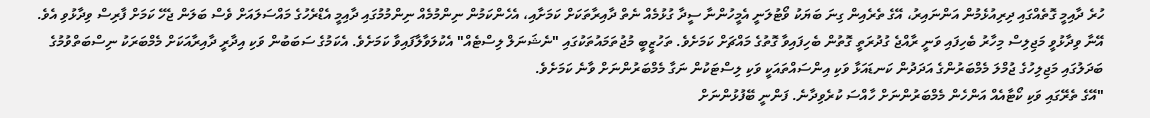ހުރެ ދާއިމީ ގޮތެއްގައި ދިރިއުޅެމުން އަންނައިރު، އޭގެ ތެރެއިން ގިނަ ބަޔަކު ވޯޓުލަނީ އެމީހުންނާ ސީދާ ގުޅުމެއް ނެތް ދާއިރާތަކަށް ކަމަށާއި، އެހެންކަމުން ނިންމުމެއް ނިންމުމުގައި ދާއިމީ އެޑްރެހުގެ މައްސަލައަށް ވެސް ބަލަން ޖެހޭ ކަމަށް ފާރިސް ވިދާޅުވި އެވެ.
އޭނާ ވިދާޅުވީ މަޖިލިސް މިހާރު ބެހިފައި ވަނީ ރާއްޖެ ގުދުރަތީ ގޮތުން ބެހިފައިވާ ގޮތުގެ މައްޗަށް ކަމަށެވެ. ތަހުޒީބީ މުޖުތަމައުތަކުގައި "ނެޝަނަލް ލިސްޓެއް" އެކުލަވާލާފައިވާ ކަމަށެވެ. އެކަމުގެ ސަބަބުން ވަކި އިދާރީ ދާއިރާއަކަށް މެމްބަރަކު ނިސްބަތްވުމުގެ ބަދަލުގައި މަޖިލިހުގެ ޖުމްލަ މެމްބަރުންގެ އަދަދުން ކަނޑައަޅާ ވަކި އިންސައްތައަކީ ވަކި ލިސްޓަކުން ނަގާ މެމްބަރުންނަށް ވާނެ ކަމަށެވެ.
"އޭގެ ތެރޭގައި ވަކި ކޯޓާއެއް އަންހެން މެމްބަރުންނަށް ހާއްސަ ކުރެވިދާނެ. ފަންނީ ބޭފުޅުންނަށް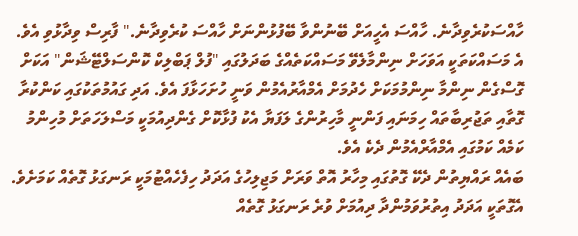ހާއްސަކުރެވިދާނެ. ހާއްސަ އެހީއަށް ބޭނުންވާ ބޭފުޅުންނަށް ހާއްސަ ކުރެވިދާނެ." ފާރިސް ވިދާޅުވި އެވެ.
އެ މަސައްކަތަކީ އަވަހަށް ނިންމާލެވޭ މަސައްކަތެއްގެ ބަދަލުގައި "ފުލް ޕަބްލިކް ކޮންސަލްޓޭޝަން" އަކަށް ގޮސްގެން ނިންމާ ނިންމުމަކަށް ހެދުމަށް އެމްއާރުއެމުން ވަނީ ހުށަހަޅާފަ އެވެ. އަދި ގައުމުތަކުގައި ކަންކުރާ ގޮތާއި ތަޖުރިބާތައް ހިމަނައި ފަންނީ މާހިރުންގެ ލަފަޔާ އެކު ފުޅާކޮށް ގެންދިއުމަކީ މަސްލަހަތަށް މުހިންމު ކަމެއް ކަމުގައި އެމްއާރްއެމުން ދެކެ އެވެ.
ބައެއް ރައްޔިތުން ދެކޭ ގޮތުގައި މިހާރު އޮތް ވަރަށް މަޖިލިހުގެ އަދަދު ހިފެހެއްޓުމަކީ ރަނގަޅު ގޮތެއް ކަމަށެވެ. އެގޮތަކީ އަދަދު އިތުރުވަމުންދާ ދިއުމަށް ވުރެ ރަނގަޅު ގޮތެއް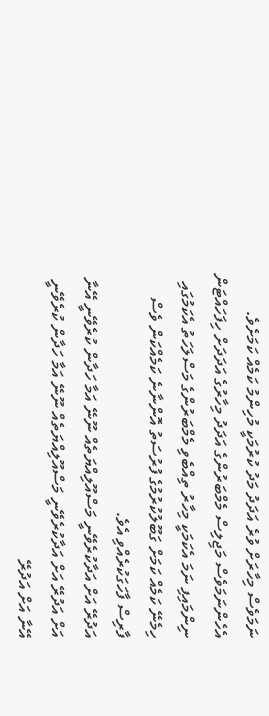ނަމަވެސް މިހާރަށް ވުރެ އަދަދު މަދު ކުރުމަކީ މުހިންމު ކަމެއް ކަމަށެވެ.
އެހެންނަމަވެސް މަޖިލިސް މެމްބަރުންގެ އަދަދު މިހާރުގެ އަދަދަށް ހިފަހައްޓަން ނިންމައިފި ނަމަ އެކަމަކީ މިހާރު ތިއްބެވި މެމްބަރުންގެ މަސްލަހަތު އެކަމުގައި ހިމެނޭ ކަމެއް ކަމަށް ގަބޫލުކުރުމުގެ ފުރުސަތު އޮންނާނެ ކަމެއްކަން ވެސް ފާރިސް ފާހަގަކުރެއްވި އެވެ.
އަދުރޭ އަށް އަދާކުރެވޭނީ މަސްއޫލިއްޔަތެއް ނޫނޭ އަމާ ހަދާން ކުރެވޭނީ އޭނާ އަށް އަދުރޭ އަށް އަދާކުރެވޭނީ މަސްއޫލިއްޔަތެއް ނޫނޭ އަމާ ހަދާން ކުރެވޭނީ އޭނާ އަށް އަދުރޭ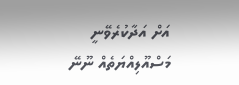އަށް އަދާކުރެވޭނީ މަސްއޫލިއްޔަތެއް ނޫނޭ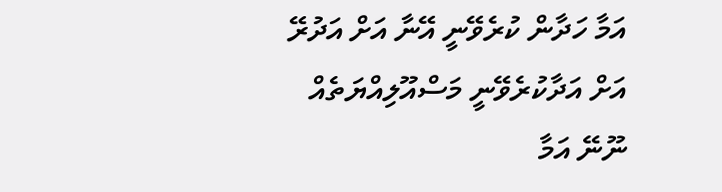އަމާ ހަދާން ކުރެވޭނީ އޭނާ އަށް އަދުރޭ އަށް އަދާކުރެވޭނީ މަސްއޫލިއްޔަތެއް ނޫނޭ އަމާ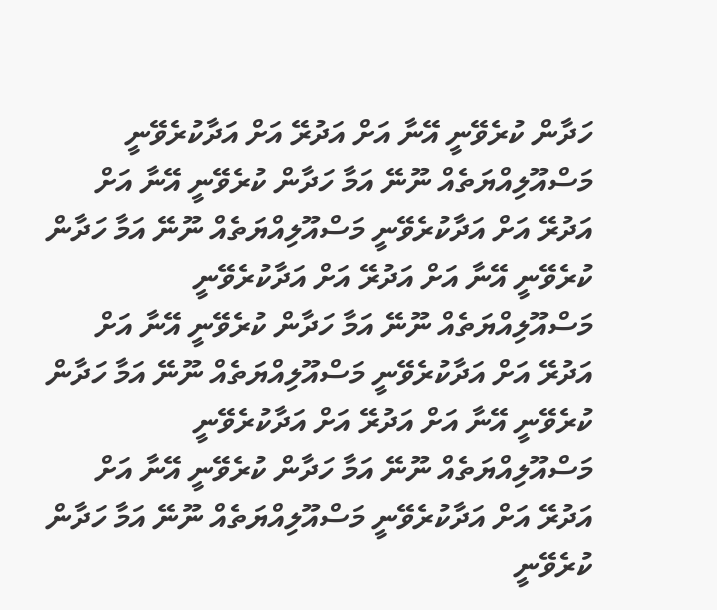ހަދާން ކުރެވޭނީ އޭނާ އަށް އަދުރޭ އަށް އަދާކުރެވޭނީ މަސްއޫލިއްޔަތެއް ނޫނޭ އަމާ ހަދާން ކުރެވޭނީ އޭނާ އަށް އަދުރޭ އަށް އަދާކުރެވޭނީ މަސްއޫލިއްޔަތެއް ނޫނޭ އަމާ ހަދާން ކުރެވޭނީ އޭނާ އަށް އަދުރޭ އަށް އަދާކުރެވޭނީ މަސްއޫލިއްޔަތެއް ނޫނޭ އަމާ ހަދާން ކުރެވޭނީ އޭނާ އަށް އަދުރޭ އަށް އަދާކުރެވޭނީ މަސްއޫލިއްޔަތެއް ނޫނޭ އަމާ ހަދާން ކުރެވޭނީ އޭނާ އަށް އަދުރޭ އަށް އަދާކުރެވޭނީ މަސްއޫލިއްޔަތެއް ނޫނޭ އަމާ ހަދާން ކުރެވޭނީ އޭނާ އަށް އަދުރޭ އަށް އަދާކުރެވޭނީ މަސްއޫލިއްޔަތެއް ނޫނޭ އަމާ ހަދާން ކުރެވޭނީ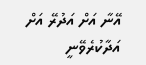އޭނާ އަށް އަދުރޭ އަށް އަދާކުރެވޭނީ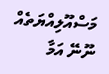މަސްއޫލިއްޔަތެއް ނޫނޭ އަމާ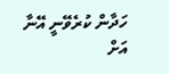ހަދާން ކުރެވޭނީ އޭނާ އަށް